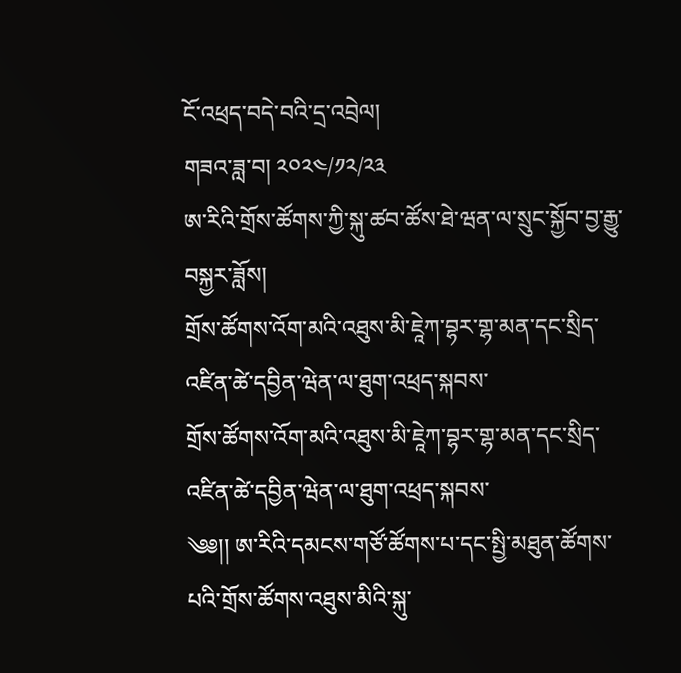ངོ་འཕྲད་བདེ་བའི་དྲ་འབྲེལ།
གཟའ་ཟླ་བ། ༢༠༢༤/༡༢/༢༣
ཨ་རིའི་གྲོས་ཚོགས་ཀྱི་སྐུ་ཚབ་ཚོས་ཐེ་ཝན་ལ་སྲུང་སྐྱོབ་བྱ་རྒྱུ་བསྐྱར་ཟློས།
གྲོས་ཚོགས་འོག་མའི་འཐུས་མི་ཇཱེཀ་བྷར་གྷ་མན་དང་སྲིད་འཛིན་ཚེ་དབྱིན་ཝེན་ལ་ཐུག་འཕྲད་སྐབས་
གྲོས་ཚོགས་འོག་མའི་འཐུས་མི་ཇཱེཀ་བྷར་གྷ་མན་དང་སྲིད་འཛིན་ཚེ་དབྱིན་ཝེན་ལ་ཐུག་འཕྲད་སྐབས་
༄༅།། ཨ་རིའི་དམངས་གཙོ་ཚོགས་པ་དང་སྤྱི་མཐུན་ཚོགས་པའི་གྲོས་ཚོགས་འཐུས་མིའི་སྐུ་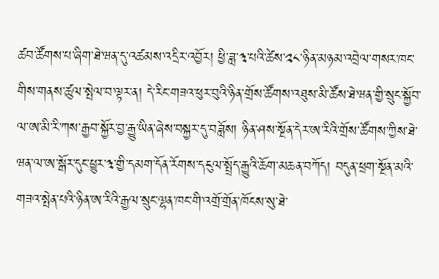ཚབ་ཚོགས་པ་ཞིག་ཐེ་ཝན་དུ་འཚམས་འདྲིར་འབྱོར། ཕྱི་ཟླ་༣་པའི་ཚེས་༢༨་ཉིན་མཉམ་འབྲེལ་གསར་ཁང་གིས་གནས་ཚུལ་སྤེལ་བ་ལྟར་ན། དེ་རིང་གཟའ་ཕུར་བུའི་ཉིན་གྲོས་ཚོགས་འཐུས་མི་ཚོས་ཐེ་ཝན་གྱི་སྲུང་སྐྱོབ་ལ་ཨ་མི་རི་ཀས་རྒྱབ་སྐྱོར་བྱ་རྒྱུ་ཡིན་ཞེས་བསྐྱར་དུ་བཟློས། ཉིན་ཤས་སྔོན་དེར་ཨ་རིའི་གྲོས་ཚོགས་ཀྱིས་ཐེ་ཝན་ལ་ཨ་སྒོར་དུང་ཕྱུར་༣་གྱི་དམག་དོན་རོགས་དངུལ་སྤྲོད་རྒྱུའི་ཆོག་མཆན་བཀོད། བདུན་ཕྲག་སྔོན་མའི་གཟའ་སྤེན་པའི་ཉིན་ཨ་རིའི་རྒྱལ་སྲུང་ལྷན་ཁང་གི་འགྲོ་གྲོན་ཁོངས་སུ་ཐེ་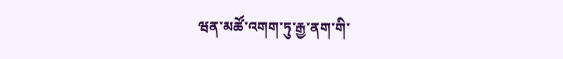ཝན་མཚོ་འགག་ཏུ་རྒྱ་ནག་གི་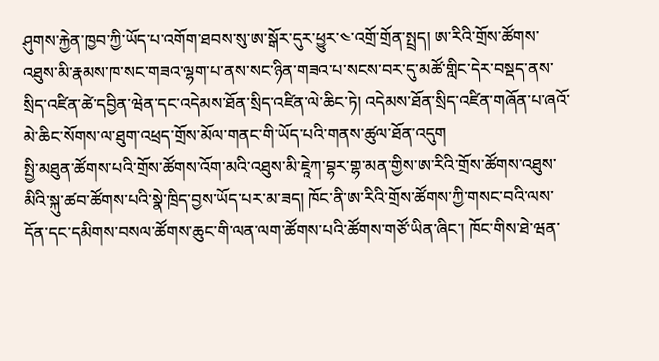ཤུགས་རྐྱེན་ཁྱབ་ཀྱི་ཡོད་པ་འགོག་ཐབས་སུ་ཨ་སྒོར་དུར་ཕྱུར་༤་འགྲོ་གྲོན་སྤྲད། ཨ་རིའི་གྲོས་ཚོགས་འཐུས་མི་རྣམས་ཁ་སང་གཟའ་ལྷག་པ་ནས་སང་ཉིན་གཟའ་པ་སངས་བར་དུ་མཚོ་གླིང་དེར་བསྡད་ནས་སྲིད་འཛིན་ཚེ་དབྱིན་ཝེན་དང་འདེམས་ཐོན་སྲིད་འཛིན་ལེ་ཆིང་ཏེ། འདེམས་ཐོན་སྲིད་འཛིན་གཞོན་པ་ཞའོ་མེ་ཆིང་སོགས་ལ་ཐུག་འཕྲད་གྲོས་མོལ་གནང་གི་ཡོད་པའི་གནས་ཚུལ་ཐོན་འདུག
སྤྱི་མཐུན་ཚོགས་པའི་གྲོས་ཚོགས་འོག་མའི་འཐུས་མི་ཇཱེཀ་བྷར་གྷ་མན་གྱིས་ཨ་རིའི་གྲོས་ཚོགས་འཐུས་མིའི་སྐུ་ཚབ་ཚོགས་པའི་སྣེ་ཁྲིད་བྱས་ཡོད་པར་མ་ཟད། ཁོང་ནི་ཨ་རིའི་གྲོས་ཚོགས་ཀྱི་གསང་བའི་ལས་དོན་དང་དམིགས་བསལ་ཚོགས་ཆུང་གི་ལན་ལག་ཚོགས་པའི་ཚོགས་གཙོ་ཡིན་ཞིང་། ཁོང་གིས་ཐེ་ཝན་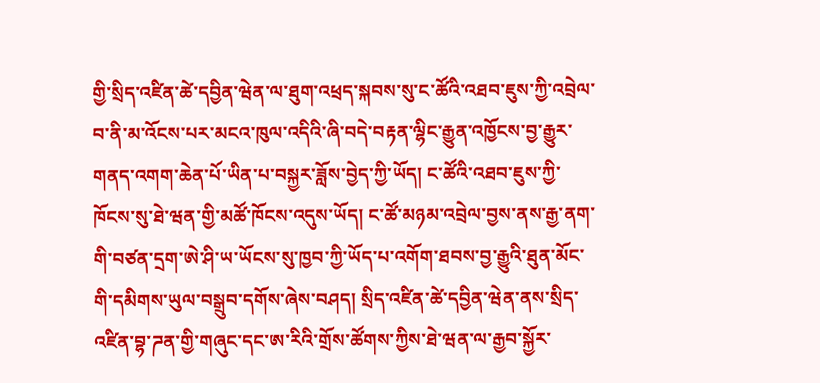གྱི་སྲིད་འཛིན་ཚེ་དབྱིན་ཝེན་ལ་ཐུག་འཕྲད་སྐབས་སུ་ང་ཚོའི་འཐབ་ཇུས་ཀྱི་འབྲེལ་བ་ནི་མ་འོངས་པར་མངའ་ཁུལ་འདིའི་ཞི་བདེ་བརྟན་ལྷིང་རྒྱུན་འཁྱོངས་བྱ་རྒྱུར་གནད་འགག་ཆེན་པོ་ཡིན་པ་བསྐྱར་ཟློས་བྱེད་ཀྱི་ཡོད། ང་ཚོའི་འཐབ་ཇུས་ཀྱི་ཁོངས་སུ་ཐེ་ཝན་གྱི་མཚོ་ཁོངས་འདུས་ཡོད། ང་ཚོ་མཉམ་འབྲེལ་བྱས་ནས་རྒྱ་ནག་གི་བཙན་དྲག་ཨེ་ཤི་ཡ་ཡོངས་སུ་ཁྱབ་ཀྱི་ཡོད་པ་འགོག་ཐབས་བྱ་རྒྱུའི་ཐུན་མོང་གི་དམིགས་ཡུལ་བསྒྲུབ་དགོས་ཞེས་བཤད། སྲིད་འཛིན་ཚེ་དབྱིན་ཝེན་ནས་སྲིད་འཛིན་བྷ་ཌན་གྱི་གཞུང་དང་ཨ་རིའི་གྲོས་ཚོགས་ཀྱིས་ཐེ་ཝན་ལ་རྒྱབ་སྐྱོར་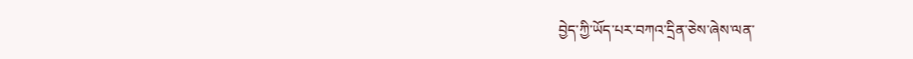བྱེད་ཀྱི་ཡོད་པར་བཀའ་དྲིན་ཅེས་ཞེས་ལན་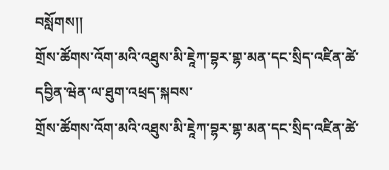བསློགས།།
གྲོས་ཚོགས་འོག་མའི་འཐུས་མི་ཇཱེཀ་བྷར་གྷ་མན་དང་སྲིད་འཛིན་ཚེ་དབྱིན་ཝེན་ལ་ཐུག་འཕྲད་སྐབས་
གྲོས་ཚོགས་འོག་མའི་འཐུས་མི་ཇཱེཀ་བྷར་གྷ་མན་དང་སྲིད་འཛིན་ཚེ་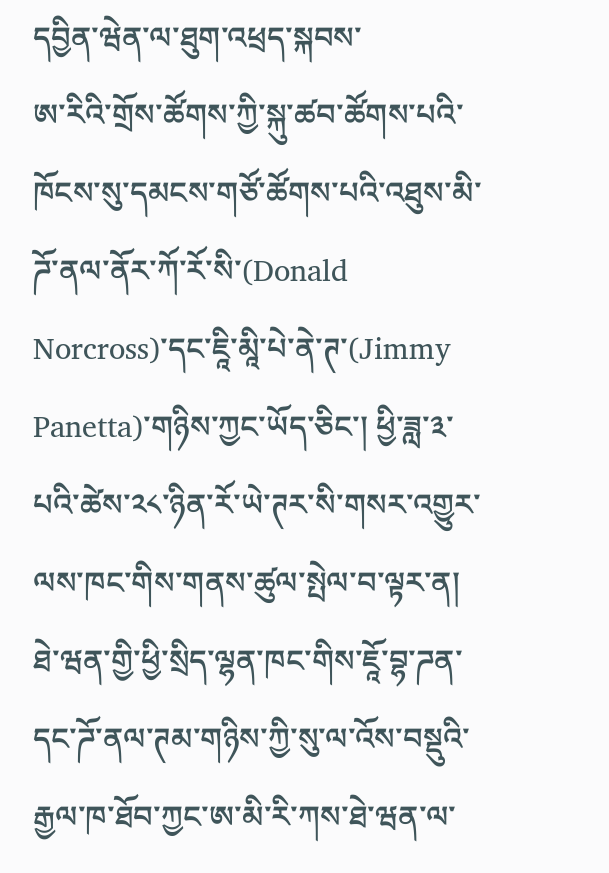དབྱིན་ཝེན་ལ་ཐུག་འཕྲད་སྐབས་
ཨ་རིའི་གྲོས་ཚོགས་ཀྱི་སྐུ་ཚབ་ཚོགས་པའི་ཁོངས་སུ་དམངས་གཙོ་ཚོགས་པའི་འཐུས་མི་ཌོ་ནལ་ནོར་ཀོ་རོ་སི་(Donald Norcross)་དང་ཇཱི་མཱི་པེ་ནེ་ཊ་(Jimmy Panetta)་གཉིས་ཀྱང་ཡོད་ཅིང་། ཕྱི་ཟླ་༣་པའི་ཚེས་༢༨་ཉིན་རོ་ཡེ་ཊར་སི་གསར་འགྱུར་ལས་ཁང་གིས་གནས་ཚུལ་སྤེལ་བ་ལྟར་ན། ཐེ་ཝན་གྱི་ཕྱི་སྲིད་ལྷན་ཁང་གིས་ཇཱོ་བྷ་ཌན་དང་ཌོ་ནལ་ཊམ་གཉིས་ཀྱི་སུ་ལ་འོས་བསྡུའི་རྒྱལ་ཁ་ཐོབ་ཀྱང་ཨ་མི་རི་ཀས་ཐེ་ཝན་ལ་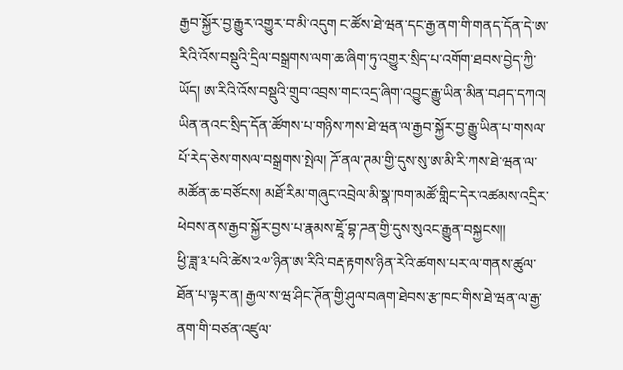རྒྱབ་སྐྱོར་བྱ་རྒྱུར་འགྱུར་བ་མི་འདུག ང་ཚོས་ཐེ་ཝན་དང་རྒྱ་ནག་གི་གནད་དོན་དེ་ཨ་རིའི་འོས་བསྡུའི་དྲིལ་བསྒྲགས་ལག་ཆ་ཞིག་ཏུ་འགྱུར་སྲིད་པ་འགོག་ཐབས་བྱེད་ཀྱི་ཡོད། ཨ་རིའི་འོས་བསྡུའི་གྲུབ་འབྲས་གང་འདྲ་ཞིག་འབྱུང་རྒྱུ་ཡིན་མིན་བཤད་དཀའ། ཡིན་ནའང་སྲིད་དོན་ཚོགས་པ་གཉིས་ཀས་ཐེ་ཝན་ལ་རྒྱབ་སྐྱོར་བྱ་རྒྱུ་ཡིན་པ་གསལ་པོ་རེད་ཅེས་གསལ་བསྒྲགས་སྤེལ། ཌོ་ནལ་ཊམ་གྱི་དུས་སུ་ཨ་མི་རི་ཀས་ཐེ་ཝན་ལ་མཚོན་ཆ་བཙོངས། མཐོ་རིམ་གཞུང་འབྲེལ་མི་སྣ་ཁག་མཚོ་གླིང་དེར་འཚམས་འདྲིར་ཕེབས་ནས་རྒྱབ་སྐྱོར་བྱས་པ་རྣམས་ཇཱོ་བྷ་ཌན་གྱི་དུས་སུའང་རྒྱུན་བསྐྱངས།།
ཕྱི་ཟླ་༣་པའི་ཚེས་༢༧་ཉིན་ཨ་རིའི་བརྡ་རྟགས་ཉིན་རེའི་ཚགས་པར་ལ་གནས་ཚུལ་ཐོན་པ་ལྟར་ན། རྒྱལ་ས་ཝ་ཤིང་ཊོན་གྱི་ཤུལ་བཞག་ཐེབས་རྩ་ཁང་གིས་ཐེ་ཝན་ལ་རྒྱ་ནག་གི་བཙན་འཛུལ་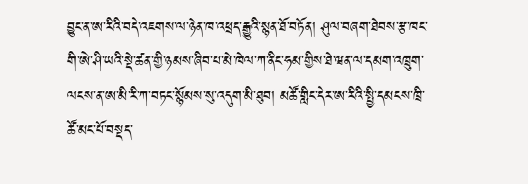བྱུང་ན་ཨ་རིའི་བདེ་འཇགས་ལ་ཉེན་ཁ་འཕྲད་རྒྱུའི་སྙན་ཐོ་བཏོན། ཤུལ་བཞག་ཐེབས་རྩ་ཁང་གི་ཨེ་ཤི་ཡའི་སྡེ་ཚན་གྱི་ཉམས་ཞིབ་པ་མེ་ཁེལ་ཀ་ནིང་ཧམ་གྱིས་ཐེ་ཝན་ལ་དམག་འཁྲུག་ལངས་ན་ཨ་མི་རི་ཀ་བཏང་སྙོམས་སུ་འདུག་མི་ཐུབ། མཚོ་གླིང་དེར་ཨ་རིའི་སྤྱི་དམངས་ཁྲི་ཚོ་མང་པོ་བསྡད་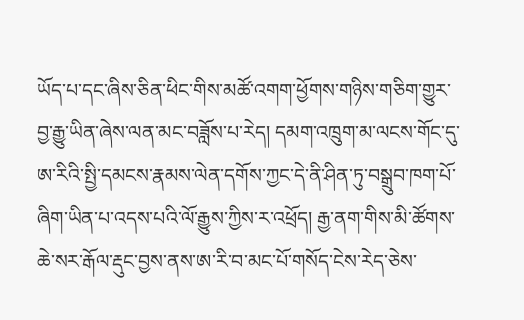ཡོད་པ་དང་ཞིས་ཅིན་ཕིང་གིས་མཚོ་འགག་ཕྱོགས་གཉིས་གཅིག་གྱུར་བྱ་རྒྱུ་ཡིན་ཞེས་ལན་མང་བཟློས་པ་རེད། དམག་འཁྲུག་མ་ལངས་གོང་དུ་ཨ་རིའི་སྤྱི་དམངས་རྣམས་ལེན་དགོས་ཀྱང་དེ་ནི་ཤིན་ཏུ་བསྒྲུབ་ཁག་པོ་ཞིག་ཡིན་པ་འདས་པའི་ལོ་རྒྱུས་ཀྱིས་ར་འཕྲོད། རྒྱ་ནག་གིས་མི་ཚོགས་ཆེ་སར་རྒོལ་རྡུང་བྱས་ནས་ཨ་རི་བ་མང་པོ་གསོད་ངེས་རེད་ཅེས་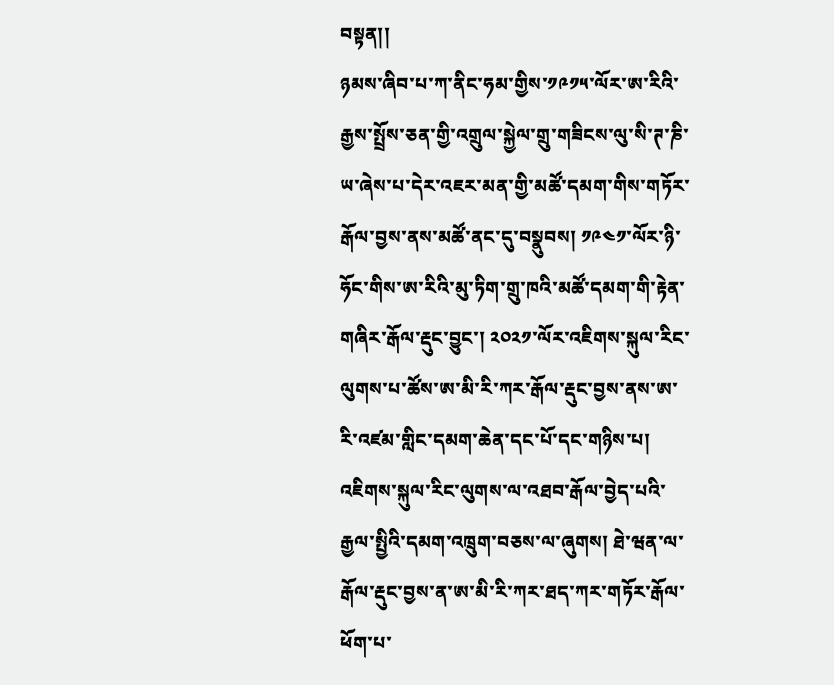བསྟན།།
ཉམས་ཞིབ་པ་ཀ་ནིང་ཧམ་གྱིས་༡༩༡༥་ལོར་ཨ་རིའི་རྒྱས་སྤྲོས་ཅན་གྱི་འགྲུལ་སྐྱེལ་གྲུ་གཟིངས་ལུ་སི་ཊ་ཎི་ཡ་ཞེས་པ་དེར་འཇར་མན་གྱི་མཚོ་དམག་གིས་གཏོར་རྒོལ་བྱས་ནས་མཚོ་ནང་དུ་བསྣུབས། ༡༩༤༡་ལོར་ཉི་ཧོང་གིས་ཨ་རིའི་མུ་ཏིག་གྲུ་ཁའི་མཚོ་དམག་གི་རྟེན་གཞིར་རྒོལ་རྡུང་བྱུང་། ༢༠༢༡་ལོར་འཇིགས་སྐུལ་རིང་ལུགས་པ་ཚོས་ཨ་མི་རི་ཀར་རྒོལ་རྡུང་བྱས་ནས་ཨ་རི་འཛམ་གླིང་དམག་ཆེན་དང་པོ་དང་གཉིས་པ། འཇིགས་སྐུལ་རིང་ལུགས་ལ་འཐབ་རྒོལ་བྱེད་པའི་རྒྱལ་སྤྱིའི་དམག་འཁྲུག་བཅས་ལ་ཞུགས། ཐེ་ཝན་ལ་རྒོལ་རྡུང་བྱས་ན་ཨ་མི་རི་ཀར་ཐད་ཀར་གཏོར་རྒོལ་ཕོག་པ་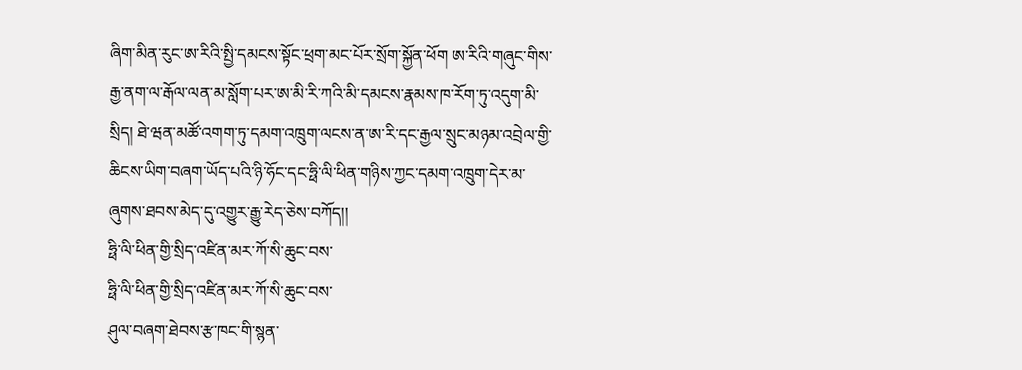ཞིག་མིན་རུང་ཨ་རིའི་སྤྱི་དམངས་སྟོང་ཕྲག་མང་པོར་སྲོག་སྐྱོན་ཕོག ཨ་རིའི་གཞུང་གིས་རྒྱ་ནག་ལ་རྒོལ་ལན་མ་སློག་པར་ཨ་མི་རི་ཀའི་མི་དམངས་རྣམས་ཁ་རོག་ཏུ་འདུག་མི་སྲིད། ཐེ་ཝན་མཚོ་འགག་ཏུ་དམག་འཁྲུག་ལངས་ན་ཨ་རི་དང་རྒྱལ་སྲུང་མཉམ་འབྲེལ་གྱི་ཆིངས་ཡིག་བཞག་ཡོད་པའི་ཉི་ཧོང་དང་ཧྥི་ལི་ཕིན་གཉིས་ཀྱང་དམག་འཁྲུག་དེར་མ་ཞུགས་ཐབས་མེད་དུ་འགྱུར་རྒྱུ་རེད་ཅེས་བཀོད།།
ཧྥི་ལི་ཕིན་གྱི་སྲིད་འཛིན་མར་ཀོ་སི་ཆུང་བས་
ཧྥི་ལི་ཕིན་གྱི་སྲིད་འཛིན་མར་ཀོ་སི་ཆུང་བས་
ཤུལ་བཞག་ཐེབས་རྩ་ཁང་གི་སྙན་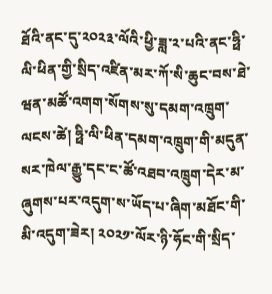ཐོའི་ནང་དུ་༢༠༢༣་ལོའི་ཕྱི་ཟླ་༢་པའི་ནང་ཧྥི་ལི་ཕིན་གྱི་སྲིད་འཛིན་མར་ཀོ་སི་ཆུང་བས་ཐེ་ཝན་མཚོ་འགག་སོགས་སུ་དམག་འཁྲུག་ལངས་ཚེ། ཧྥི་ལི་ཕིན་དམག་འཁྲུག་གི་མདུན་སར་ཁེལ་རྒྱུ་དང་ང་ཚོ་འཐབ་འཁྲུག་དེར་མ་ཞུགས་པར་འདུག་ས་ཡོད་པ་ཞིག་མཐོང་གི་མི་འདུག་ཟེར། ༢༠༢༡་ལོར་ཉི་ཧོང་གི་སྲིད་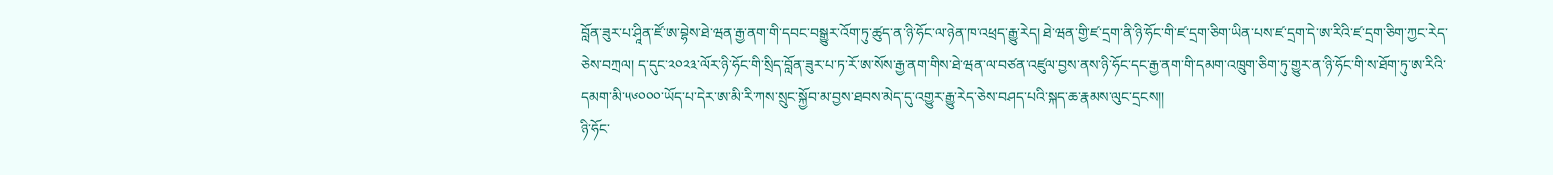བློན་ཟུར་པ་ཤཱིན་ཛོ་ཨ་བྷེས་ཐེ་ཝན་རྒྱ་ནག་གི་དབང་བསྒྱུར་འོག་ཏུ་ཚུད་ན་ཉི་ཧོང་ལ་ཉེན་ཁ་འཕྲད་རྒྱུ་རེད། ཐེ་ཝན་གྱི་ཛ་དྲག་ནི་ཉི་ཧོང་གི་ཛ་དྲག་ཅིག་ཡིན་པས་ཛ་དྲག་དེ་ཨ་རིའི་ཛ་དྲག་ཅིག་ཀྱང་རེད་ཅེས་བཀྲལ། ད་དུང་༢༠༢༣་ལོར་ཉི་ཧོང་གི་སྲིད་བློན་ཟུར་པ་ཏ་རོ་ཨ་སོས་རྒྱ་ནག་གིས་ཐེ་ཝན་ལ་བཙན་འཛུལ་བྱས་ནས་ཉི་ཧོང་དང་རྒྱ་ནག་གི་དམག་འཁྲུག་ཅིག་ཏུ་གྱུར་ན་ཉི་ཧོང་གི་ས་ཐོག་ཏུ་ཨ་རིའི་དམག་མི་༥༦༠༠༠་ཡོད་པ་དེར་ཨ་མི་རི་ཀས་སྲུང་སྐྱོབ་མ་བྱས་ཐབས་མེད་དུ་འགྱུར་རྒྱུ་རེད་ཅེས་བཤད་པའི་སྐད་ཆ་རྣམས་ལུང་དྲངས།།
ཉི་ཧོང་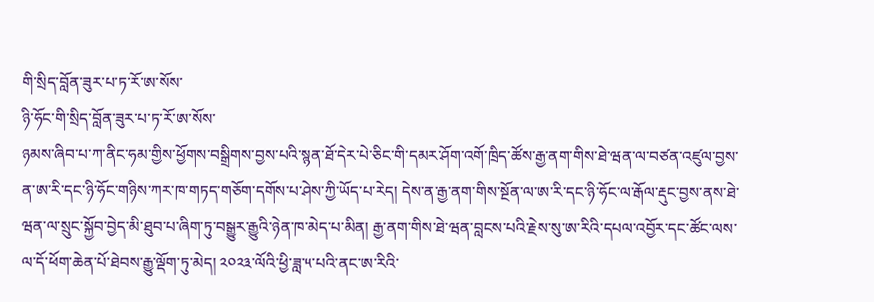གི་སྲིད་བློན་ཟུར་པ་ཏ་རོ་ཨ་སོས་
ཉི་ཧོང་གི་སྲིད་བློན་ཟུར་པ་ཏ་རོ་ཨ་སོས་
ཉམས་ཞིབ་པ་ཀ་ནིང་ཧམ་གྱིས་ཕྱོགས་བསྒྲིགས་བྱས་པའི་སྙན་ཐོ་དེར་པེ་ཅིང་གི་དམར་ཤོག་འགོ་ཁྲིད་ཚོས་རྒྱ་ནག་གིས་ཐེ་ཝན་ལ་བཙན་འཛུལ་བྱས་ན་ཨ་རི་དང་ཉི་ཧོང་གཉིས་ཀར་ཁ་གཏད་གཅོག་དགོས་པ་ཤེས་ཀྱི་ཡོད་པ་རེད། དེས་ན་རྒྱ་ནག་གིས་སྔོན་ལ་ཨ་རི་དང་ཉི་ཧོང་ལ་རྒོལ་རྡུང་བྱས་ནས་ཐེ་ཝན་ལ་སྲུང་སྐྱོབ་བྱེད་མི་ཐུབ་པ་ཞིག་ཏུ་བསྒྱུར་རྒྱུའི་ཉེན་ཁ་མེད་པ་མིན། རྒྱ་ནག་གིས་ཐེ་ཝན་བླངས་པའི་རྗེས་སུ་ཨ་རིའི་དཔལ་འབྱོར་དང་ཚོང་ལས་ལ་དོ་ཕོག་ཆེན་པོ་ཐེབས་རྒྱུ་ལྡོག་ཏུ་མེད། ༢༠༢༣་ལོའི་ཕྱི་ཟླ་༥་པའི་ནང་ཨ་རིའི་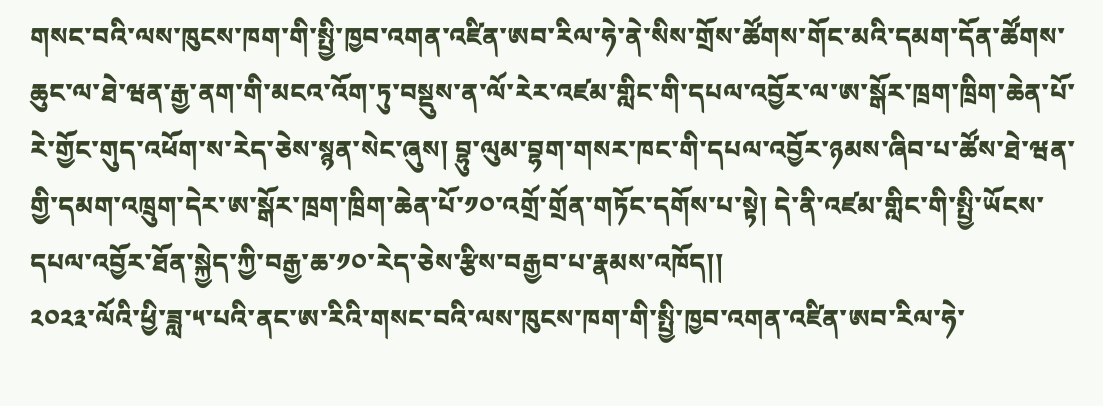གསང་བའི་ལས་ཁུངས་ཁག་གི་སྤྱི་ཁྱབ་འགན་འཛིན་ཨབ་རིལ་ཧེ་ནེ་སིས་གྲོས་ཚོགས་གོང་མའི་དམག་དོན་ཚོགས་ཆུང་ལ་ཐེ་ཝན་རྒྱ་ནག་གི་མངའ་འོག་ཏུ་བསྡུས་ན་ལོ་རེར་འཛམ་གླིང་གི་དཔལ་འབྱོར་ལ་ཨ་སྒོར་ཁྲག་ཁྲིག་ཆེན་པོ་རེ་གྱོང་གུད་འཕོག་ས་རེད་ཅེས་སྙན་སེང་ཞུས། བྷུ་ལུམ་བྷག་གསར་ཁང་གི་དཔལ་འབྱོར་ཉམས་ཞིབ་པ་ཚོས་ཐེ་ཝན་གྱི་དམག་འཁྲུག་དེར་ཨ་སྒོར་ཁྲག་ཁྲིག་ཆེན་པོ་༡༠་འགྲོ་གྲོན་གཏོང་དགོས་པ་སྟེ། དེ་ནི་འཛམ་གླིང་གི་སྤྱི་ཡོངས་དཔལ་འབྱོར་ཐོན་སྐྱེད་ཀྱི་བརྒྱ་ཆ་༡༠་རེད་ཅེས་རྩིས་བརྒྱབ་པ་རྣམས་འཁོད།།
༢༠༢༣་ལོའི་ཕྱི་ཟླ་༥་པའི་ནང་ཨ་རིའི་གསང་བའི་ལས་ཁུངས་ཁག་གི་སྤྱི་ཁྱབ་འགན་འཛིན་ཨབ་རིལ་ཧེ་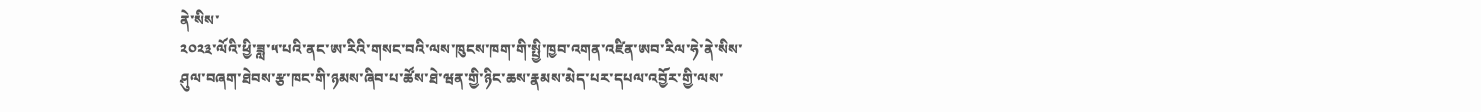ནེ་སིས་
༢༠༢༣་ལོའི་ཕྱི་ཟླ་༥་པའི་ནང་ཨ་རིའི་གསང་བའི་ལས་ཁུངས་ཁག་གི་སྤྱི་ཁྱབ་འགན་འཛིན་ཨབ་རིལ་ཧེ་ནེ་སིས་
ཤུལ་བཞག་ཐེབས་རྩ་ཁང་གི་ཉམས་ཞིབ་པ་ཚོས་ཐེ་ཝན་གྱི་ཉིང་ཆས་རྣམས་མེད་པར་དཔལ་འབྱོར་གྱི་ལས་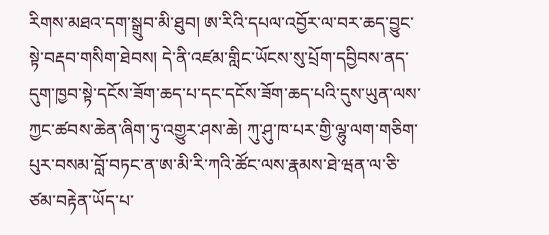རིགས་མཐའ་དག་སྒྲུབ་མི་ཐུབ། ཨ་རིའི་དཔལ་འབྱོར་ལ་བར་ཆད་བྱུང་སྟེ་བརྡབ་གསིག་ཐེབས། དེ་ནི་འཛམ་གླིང་ཡོངས་སུ་པྲོག་དབྱིབས་ནད་དུག་ཁྱབ་སྟེ་དངོས་ཟོག་ཆད་པ་དང་དངོས་ཟོག་ཆད་པའི་དུས་ཡུན་ལས་ཀྱང་ཚབས་ཆེན་ཞིག་ཏུ་འགྱུར་ཤས་ཆེ། ཀུ་ཤུ་ཁ་པར་གྱི་ལྷུ་ལག་གཅིག་པུར་བསམ་བློ་བཏང་ན་ཨ་མི་རི་ཀའི་ཚོང་ལས་རྣམས་ཐེ་ཝན་ལ་ཅི་ཙམ་བརྟེན་ཡོད་པ་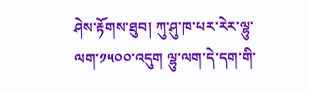ཤེས་རྟོགས་ཐུབ། ཀུ་ཤུ་ཁ་པར་རེར་ལྷུ་ལག་༡༥༠༠་འདུག ལྷུ་ལག་དེ་དག་གི་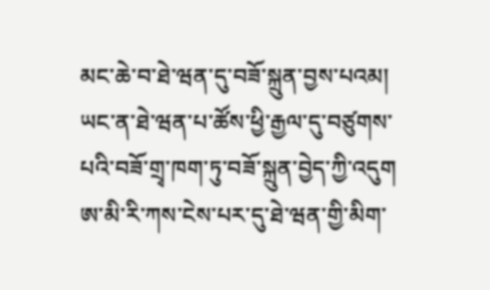མང་ཆེ་བ་ཐེ་ཝན་དུ་བཟོ་སྐྲུན་བྱས་པའམ། ཡང་ན་ཐེ་ཝན་པ་ཚོས་ཕྱི་རྒྱལ་དུ་བཙུགས་པའི་བཟོ་གྲྭ་ཁག་ཏུ་བཟོ་སྐྲུན་བྱེད་ཀྱི་འདུག ཨ་མི་རི་ཀས་ངེས་པར་དུ་ཐེ་ཝན་གྱི་མིག་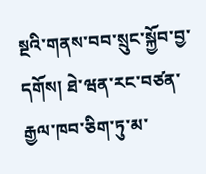སྔའི་གནས་བབ་སྲུང་སྐྱོབ་བྱ་དགོས། ཐེ་ཝན་རང་བཙན་རྒྱལ་ཁབ་ཅིག་ཏུ་མ་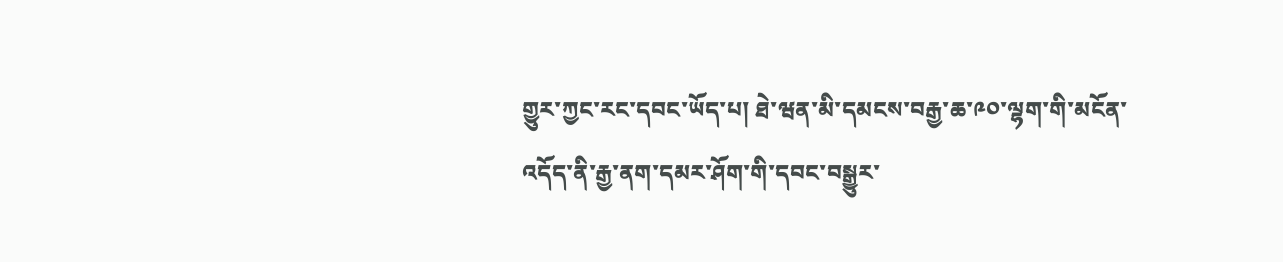གྱུར་ཀྱང་རང་དབང་ཡོད་པ། ཐེ་ཝན་མི་དམངས་བརྒྱ་ཆ་༩༠་ལྷག་གི་མངོན་འདོད་ནི་རྒྱ་ནག་དམར་ཤོག་གི་དབང་བསྒྱུར་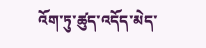འོག་ཏུ་ཚུད་འདོད་མེད་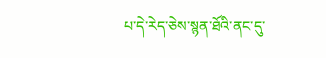པ་དེ་རེད་ཅེས་སྙན་ཐོའི་ནང་དུ་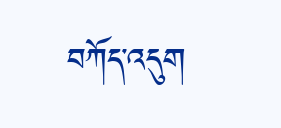བཀོད་འདུག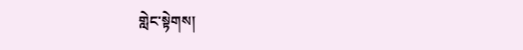གླེང་སྟེགས།